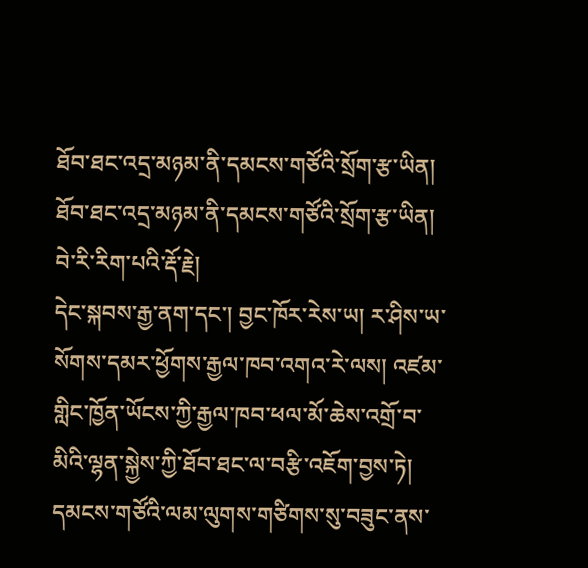ཐོབ་ཐང་འདྲ་མཉམ་ནི་དམངས་གཙོའི་སྲོག་རྩ་ཡིན།
ཐོབ་ཐང་འདྲ་མཉམ་ནི་དམངས་གཙོའི་སྲོག་རྩ་ཡིན།
བེ་རི་རིག་པའི་རྡོ་རྗེ།
དེང་སྐབས་རྒྱ་ནག་དང་། བྱང་ཁོར་རེས་ཡ། ར་ཤིས་ཡ་སོགས་དམར་ཕྱོགས་རྒྱལ་ཁབ་འགའ་རེ་ལས། འཛམ་གླིང་ཁྱོན་ཡོངས་ཀྱི་རྒྱལ་ཁབ་ཕལ་མོ་ཆེས་འགྲོ་བ་མིའི་ལྷན་སྐྱེས་ཀྱི་ཐོབ་ཐང་ལ་བརྩི་འཇོག་བྱས་ཏེ། དམངས་གཙོའི་ལམ་ལུགས་གཙིགས་སུ་བཟུང་ནས་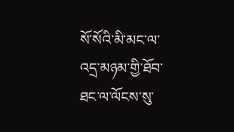སོ་སོའི་མི་མང་ལ་འདྲ་མཉམ་གྱི་ཐོབ་ཐང་ལ་ལོངས་སུ་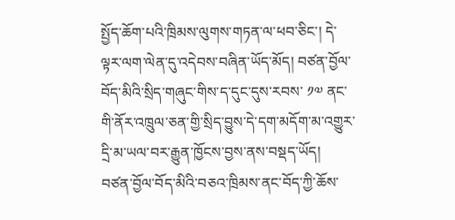སྤྱོད་ཆོག་པའི་ཁྲིམས་ལུགས་གཏན་ལ་ཕབ་ཅིང་། དེ་ལྟར་ལག་ལེན་དུ་འདེབས་བཞིན་ཡོད་མོད། བཙན་བྱོལ་བོད་མིའི་སྲིད་གཞུང་གིས་ད་དུང་དུས་རབས་ ༡༧ ནང་གི་ནོར་འཁྲུལ་ཅན་གྱི་སྲིད་བྱུས་དེ་དག་མདོག་མ་འགྱུར་དྲི་མ་ཡལ་བར་རྒྱུན་ཁྱོངས་བྱས་ནས་བསྡད་ཡོད།
བཙན་བྱོལ་བོད་མིའི་བཅའ་ཁྲིམས་ནང་བོད་ཀྱི་ཆོས་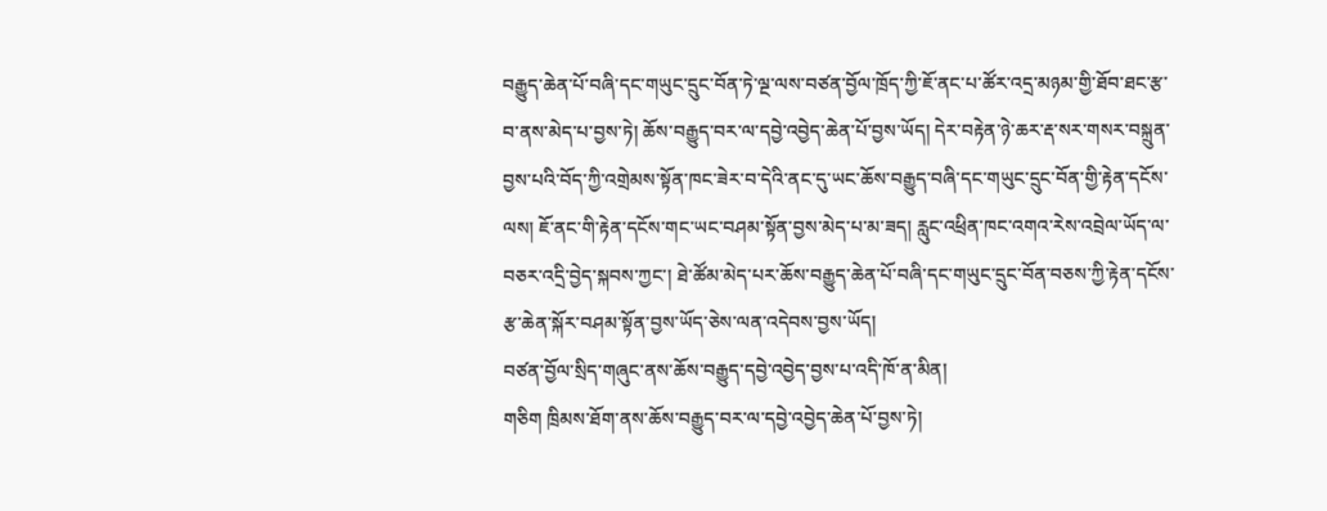བརྒྱུད་ཆེན་པོ་བཞི་དང་གཡུང་དྲུང་བོན་ཏེ་ལྔ་ལས་བཙན་བྱོལ་ཁྲོད་ཀྱི་ཇོ་ནང་པ་ཚོར་འདྲ་མཉམ་གྱི་ཐོབ་ཐང་རྩ་བ་ནས་མེད་པ་བྱས་ཏེ། ཆོས་བརྒྱུད་བར་ལ་དབྱེ་འབྱེད་ཆེན་པོ་བྱས་ཡོད། དེར་བརྟེན་ཉེ་ཆར་རྡ་སར་གསར་བསྐྲུན་བྱས་པའི་བོད་ཀྱི་འགྲེམས་སྟོན་ཁང་ཟེར་བ་དེའི་ནང་དུ་ཡང་ཆོས་བརྒྱུད་བཞི་དང་གཡུང་དྲུང་བོན་གྱི་རྟེན་དངོས་ལས། ཇོ་ནང་གི་རྟེན་དངོས་གང་ཡང་བཤམ་སྟོན་བྱས་མེད་པ་མ་ཟད། རླུང་འཕྲིན་ཁང་འགའ་རེས་འབྲེལ་ཡོད་ལ་བཅར་འདྲི་བྱེད་སྐབས་ཀྱང་། ཐེ་ཚོམ་མེད་པར་ཆོས་བརྒྱུད་ཆེན་པོ་བཞི་དང་གཡུང་དྲུང་བོན་བཅས་ཀྱི་རྟེན་དངོས་རྩ་ཆེན་སྐོར་བཤམ་སྟོན་བྱས་ཡོད་ཅེས་ལན་འདེབས་བྱས་ཡོད།
བཙན་བྱོལ་སྲིད་གཞུང་ནས་ཆོས་བརྒྱུད་དབྱེ་འབྱེད་བྱས་པ་འདི་ཁོ་ན་མིན།
གཅིག ཁྲིམས་ཐོག་ནས་ཆོས་བརྒྱུད་བར་ལ་དབྱེ་འབྱེད་ཆེན་པོ་བྱས་ཏེ།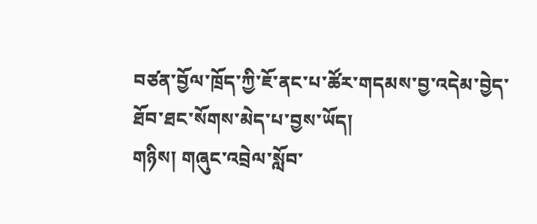བཙན་བྱོལ་ཁྲོད་ཀྱི་ཇོ་ནང་པ་ཚོར་གདམས་བྱ་འདེམ་བྱེད་ཐོབ་ཐང་སོགས་མེད་པ་བྱས་ཡོད།
གཉིས། གཞུང་འབྲེལ་སློབ་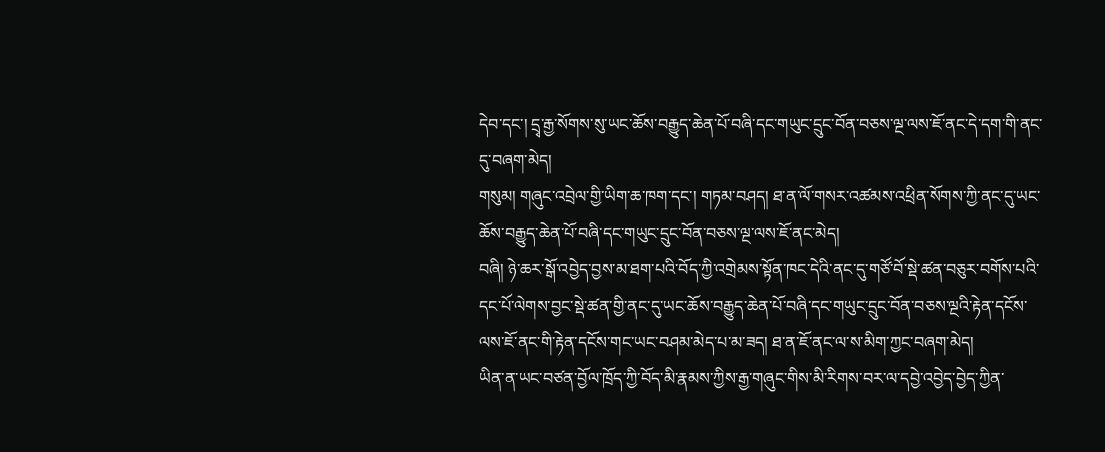དེབ་དང་། དྲྭ་རྒྱ་སོགས་སུ་ཡང་ཆོས་བརྒྱུད་ཆེན་པོ་བཞི་དང་གཡུང་དྲུང་བོན་བཅས་ལྔ་ལས་ཇོ་ནང་དེ་དག་གི་ནང་དུ་བཞག་མེད།
གསུམ། གཞུང་འབྲེལ་གྱི་ཡིག་ཆ་ཁག་དང་། གཏམ་བཤད། ཐ་ན་ལོ་གསར་འཚམས་འཕྲིན་སོགས་ཀྱི་ནང་དུ་ཡང་ཆོས་བརྒྱུད་ཆེན་པོ་བཞི་དང་གཡུང་དྲུང་བོན་བཅས་ལྔ་ལས་ཇོ་ནང་མེད།
བཞི། ཉེ་ཆར་སྒོ་འབྱེད་བྱས་མ་ཐག་པའི་བོད་ཀྱི་འགྲེམས་སྟོན་ཁང་དེའི་ནང་དུ་གཙོ་བོ་སྡེ་ཚན་བཅུར་བགོས་པའི་དང་པོ་ལེགས་བྱང་སྡེ་ཚན་གྱི་ནང་དུ་ཡང་ཆོས་བརྒྱུད་ཆེན་པོ་བཞི་དང་གཡུང་དྲུང་བོན་བཅས་ལྔའི་རྟེན་དངོས་ལས་ཇོ་ནང་གི་རྟེན་དངོས་གང་ཡང་བཤམ་མེད་པ་མ་ཟད། ཐ་ན་ཇོ་ནང་ལ་ས་མིག་ཀྱང་བཞག་མེད།
ཡིན་ན་ཡང་བཙན་བྱོལ་ཁྲོད་ཀྱི་བོད་མི་རྣམས་ཀྱིས་རྒྱ་གཞུང་གིས་མི་རིགས་བར་ལ་དབྱེ་འབྱེད་བྱེད་ཀྱིན་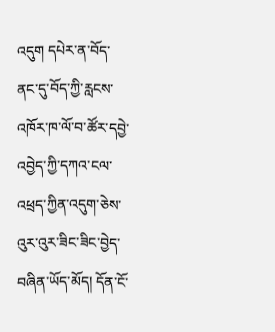འདུག དཔེར་ན་བོད་ནང་དུ་བོད་ཀྱི་རླངས་འཁོར་ཁ་ལོ་བ་ཚོར་དབྱེ་འབྱེད་ཀྱི་དཀའ་ངལ་འཕྲད་ཀྱིན་འདུག་ཅེས་འུར་འུར་ཟིང་ཟིང་བྱེད་བཞིན་ཡོད་མོད། དོན་ངོ་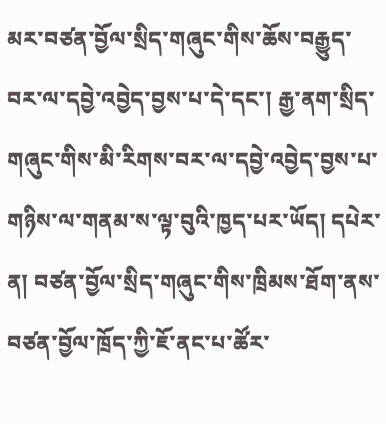མར་བཙན་བྱོལ་སྲིད་གཞུང་གིས་ཆོས་བརྒྱུད་བར་ལ་དབྱེ་འབྱེད་བྱས་པ་དེ་དང་། རྒྱ་ནག་སྲིད་གཞུང་གིས་མི་རིགས་བར་ལ་དབྱེ་འབྱེད་བྱས་པ་གཉིས་ལ་གནམ་ས་ལྟ་བུའི་ཁྱད་པར་ཡོད། དཔེར་ན། བཙན་བྱོལ་སྲིད་གཞུང་གིས་ཁྲིམས་ཐོག་ནས་བཙན་བྱོལ་ཁྲོད་ཀྱི་ཇོ་ནང་པ་ཚོར་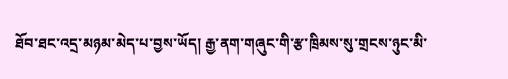ཐོབ་ཐང་འདྲ་མཉམ་མེད་པ་བྱས་ཡོད། རྒྱ་ནག་གཞུང་གི་རྩ་ཁྲིམས་སུ་གྲངས་ཉུང་མི་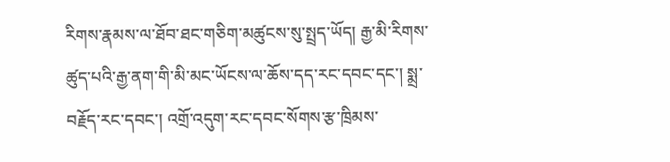རིགས་རྣམས་ལ་ཐོབ་ཐང་གཅིག་མཚུངས་སུ་སྤྲད་ཡོད། རྒྱ་མི་རིགས་ཚུད་པའི་རྒྱ་ནག་གི་མི་མང་ཡོངས་ལ་ཆོས་དད་རང་དབང་དང་། སྨྲ་བརྗོད་རང་དབང་། འགྲོ་འདུག་རང་དབང་སོགས་རྩ་ཁྲིམས་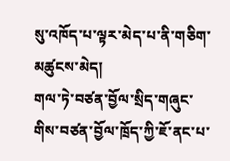སུ་འཁོད་པ་ལྟར་མེད་པ་ནི་གཅིག་མཚུངས་མེད།
གལ་ཏེ་བཙན་བྱོལ་སྲིད་གཞུང་གིས་བཙན་བྱོལ་ཁྲོད་ཀྱི་ཇོ་ནང་པ་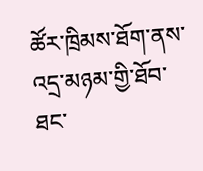ཚོར་ཁྲིམས་ཐོག་ནས་འདྲ་མཉམ་གྱི་ཐོབ་ཐང་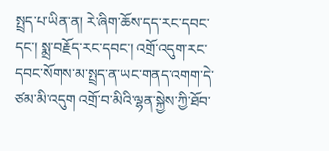སྤྲད་པ་ཡིན་ན། རེ་ཞིག་ཆོས་དད་རང་དབང་དང་། སྨྲ་བརྗོད་རང་དབང་། འགྲོ་འདུག་རང་དབང་སོགས་མ་སྤྲད་ན་ཡང་གནད་འགག་དེ་ཙམ་མི་འདུག འགྲོ་བ་མིའི་ལྷན་སྐྱེས་ཀྱི་ཐོབ་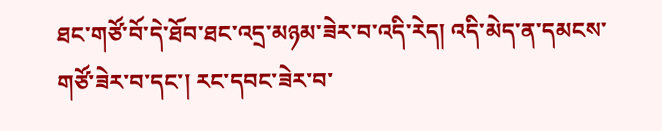ཐང་གཙོ་བོ་དེ་ཐོབ་ཐང་འདྲ་མཉམ་ཟེར་བ་འདི་རེད། འདི་མེད་ན་དམངས་གཙོ་ཟེར་བ་དང་། རང་དབང་ཟེར་བ་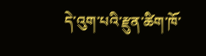དེ་འུག་པའི་རྫུན་ཚིག་ཁོ་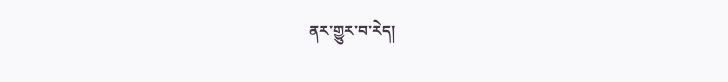ནར་གྱུར་བ་རེད།